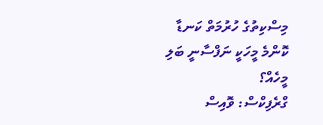މިސްކިތުގެ ހުރުމަތް ކަނޑާ ކޮންމެ މީހަކީ ނަފްސާނީ ބަލި މީހެއް؟
ގްރެފިކްސް: ވޮއިސް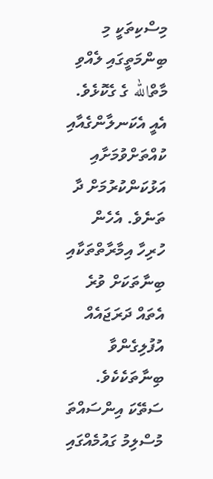މިސްކިތަކީ މި ބިންމަތީގައި ލެއްވި މާތްالله ގެ ގެކޮޅެވެ. އެއީ އެކަނލާންގެއާއި ކުއްތަށްވުމަށާއި އަޅުކަންކުރުމަށް ދާ ތަނެވެ. އެހެން ހުރިހާ އިމާރާތްތަކާއި ބިނާތަކަށް ވުރެ އެތައް ދަރަޖައެއް އުފުލިގެންވާ ބިނާތަކެކެވެ.
ސަތޭކަ އިންސައްތަ މުސްލިމު ގައުމެއްގައި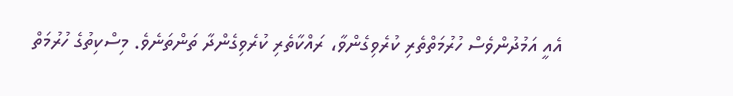އެއީ އަމުދުންވެސް ހުރުމަތްތެރި ކުރެވިގެންވާ، ރައްކާތެރި ކުރެވިގެންދާ ތަންތަނެވެ. މިސްކިތުގެ ހުރުމަތް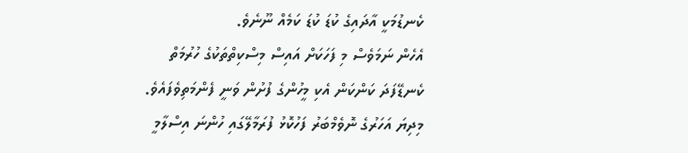ކެނޑުމަކީ އާދައިގެ ކުޑަ ކުޑަ ކަމެއް ނޫނެވެ.
އެހެން ނަމަވެސް މި ފަހަކަށް އައިސް މިސްކިތްތަކުގެ ހުރުމަތް ކެނޑޭފަދަ ކަންކަން އެކި މީހުންގެ ފުށުން ވަނީ ފެންމަތިވެފައެވެ.
މިދިޔަ އަހަރުގެ ނޮވެމްބަރު ފަހުކޮޅު ފުރަމާލޭގައި ހުންނަ އިސްލާމީ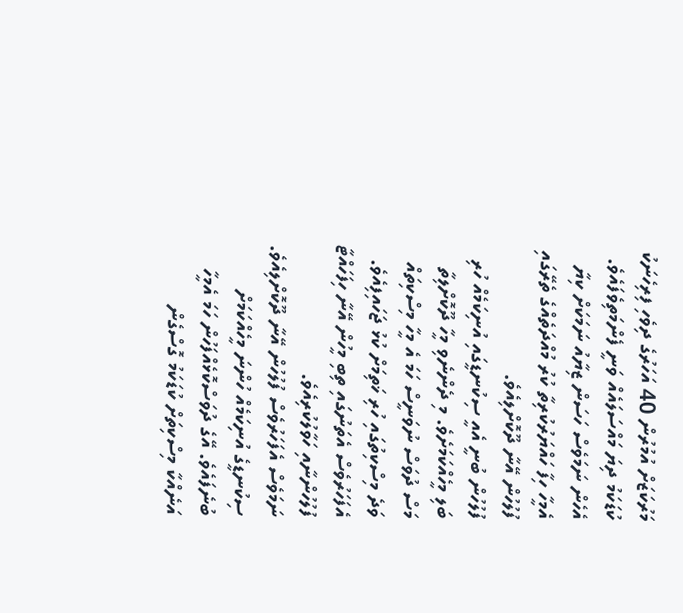މަރުކަޒަށް އުމުރުން 40 އަހަރުގެ ދިވެހި ފިރިހެނަކު ކުޑަކަމު ދިޔަ މައްސަލައެއް ވަނީ ފެންމަތިވެފައެވެ. އެހެން ނަމަވެސް ހަސަން ޒިޔާއު ނަމަކަށް ކިޔާ އެމީހާ ހިފާ ހައްޔަރުކުރިތާ ކުރު މުއްދަތެއްގެ ތެރޭގައި ފުލުހުން އޭނާ ދޫކޮށްލިއެވެ.
ފުލުހުން ބުނީ އެއީ ސިކުނޑީގައި އުނިކަމެއް ހުރި ބަލި މީހެއްކަމަށެވެ. މި ދެންނެވި މީހާ ދޫކޮށްލިތާ މަސް ދުވަސް ނުވަނީސް ހަމަ އެ މީހާ މިސްކިތައް ވަދެ މިސްކިތުގައި ހުރި ޚަތިމަށް ކުޅު ޖަހައިފިއެވެ. އެފަހަރުވެސް އެތަނުގައި ތިބި މީހުން އޭނާ ހިފަހައްޓާ ފުލުހުންނާއި ހަވާލުކުރިއެވެ.
ނަމަވެސް އެފަހަރުވެސް ފުލުހުން އޭނާ ދޫކޮށްލިއެވެ. ސިކުނޑީގެ އުނިކަމެއް ހުންނަ މީހެއްކަމަށް ބުނެފައެވެ. އޭގެ ދުވަސްކޮޅެއްފަހުން ހަމަ އެމީހާ އަނެއްކާ މިސްކިތަށް ކުޑަކަމު ގޮސްގެން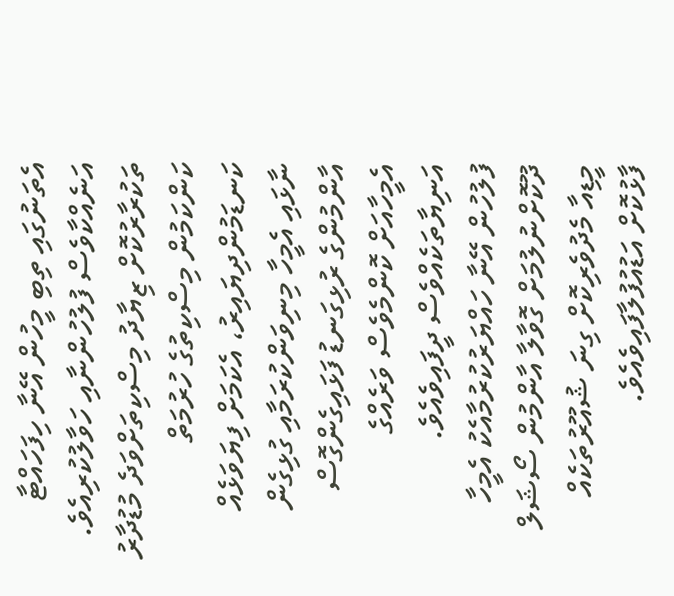އެތަނުގައި ތިބި މީހުން އޭނާ ހިފަހައްޓާ އަނެއްކާވެސް ފުލުހުންނާއި ހަވާލުކުރިއެވެ.
ތަކުރާރުކޮށް ޒިޔާދު މިސްކިތަށްވަދެ މުޑުދާރު ކަންކަމުން މިސްކިތުގެ ހުރުމަތް ކަނޑަމުންދިޔައިރު، އެކަމަށް ފިޔަވަޅެއް ނާޅައި އެމީހާ މިނިވަންކުރަމާއި ގުޅިގެން އާންމުންގެ ރުޅިގަނޑު ފަޅައިގެންގޮސް އެމީހާއަށް ކޮންމެވެސް ވަރެއްގެ އަނިޔާތަކެއްވެސް ދީފައިވެއެވެ.
ފުލުހުން އޭނާ ހައްޔަރުކުރުމާއެކު އެމީހާ ދޫކޮށްނުލުމަށް ގޮވާލާ އާންމުން ސޯޝަލް މީޑިއާ މެދުވެރިކޮށް ގިނަ ޝުއޫރުތަކެއް ފާޅުކޮށް އަޑުއުފުލާފައިވެއެވެ.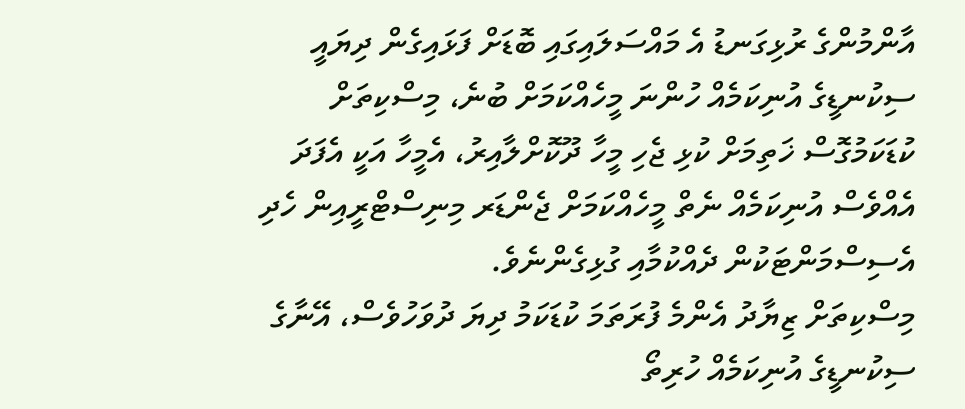އާންމުންގެ ރުޅިގަނޑު އެ މައްސަލައިގައި ބޮޑަށް ފަޅައިގެން ދިޔައީ ސިކުނޑީގެ އުނިކަމެއް ހުންނަ މީހެއްކަމަށް ބުނެ، މިސްކިތަށް ކުޑަކަމުގޮސް ޚަތިމަށް ކުޅި ޖެހި މީހާ ދޫކޮށްލާއިރު، އެމީހާ އަކީ އެފަދަ އެއްވެސް އުނިކަމެއް ނެތް މީހެއްކަމަށް ޖެންޑަރ މިނިސްޓްރީއިން ހެދި އެސިސްމަންޓަކުން ދެއްކުމާއި ގުޅިގެންނެވެ.
މިސްކިތަށް ޒިޔާދު އެންމެ ފުރަތަމަ ކުޑަކަމު ދިޔަ ދުވަހުވެސް، އޭނާގެ ސިކުނޑީގެ އުނިކަމެއް ހުރިތޯ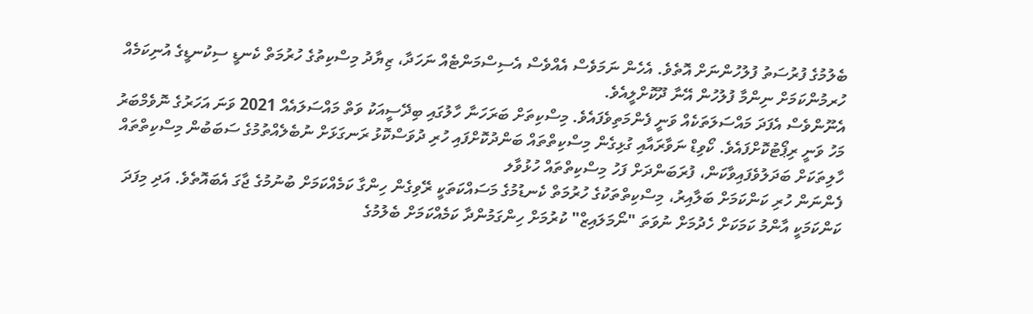ބެލުމުގެ ފުރުސަތު ފުލުހުންނަށް އޮތެވެ. އެހެން ނަމަވެސް އެއްވެސް އެސިސްމަންޓެއް ނަހަދާ، ޒިޔާދު މިސްކިތުގެ ހުރުމަތް ކެނޑީ ސިކުނޑީގެ އުނިކަމެއް ހުރމުންކަމަށް ނިންމާ ފުލުހުން އޭނާ ދޫކޮށްލީއެވެ.
އެނޫންވެސް އެފަދަ މައްސަލަތަކެއް ވަނީ ފެންމަތިވެފައެވެ. މިސްކިތަށް ބަރަހަނާ ހާލުގައި ބިދޭސީއަކު ވަތް މައްސަލައެއް 2021 ވަނަ އަހަރުގެ ނޮވެމްބަރު މަހު ވަނީ ރިޕޯޓުކޮށްފައެވެ. ކޯވިޑް ނަވާރައާއި ގުޅިގެން މިސްކިތްތައް ބަންދުކޮށްފައި ހުރި ދުވަސްކޮޅު ރަނގަޅަށް ނުބެލެއްތުމުގެ ސަބަބުން މިސްކިތްތައް ހާލިތަކަށް ބަދަލުވެފައިވާކަން، ފުރަބަންދަށް ފަހު މިސްކިތްތައް ހުޅުވާލ
ފެންނަން ހުރި ކަންކަމަށް ބަލާއިރު، މިސްކިތްތަކުގެ ހުރުމަތް ކެނޑުމުގެ މަސައްކަތަކީ ރޭވިގެން ހިންގާ ކަމެއްކަމަށް ބުނުމުގެ ޖާގަ އެބައޮތެވެ. އަދި މިފަދަ ކަންކަމަކީ އާންމު ކަމަކަށް ހެދުމަށް ނުވަތަ "ނޯމަލައިޒް" ކުރުމަށް ހިންގަމުންދާ ކަމެއްކަމަށް ބެލުމުގެ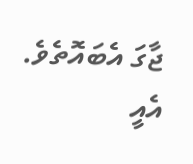ޖާގަ އެބައޮތެވެ.
އެއީ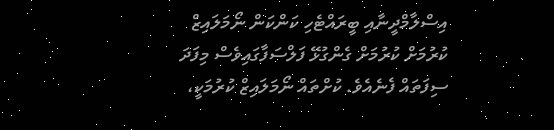އިސްލާމްދީނާއި ބީރައްޓެހި ކަންކަން ނޯމަލައިޒް ކުރުމަށް ކުރުމަށް ގެންގުޅޭ ފަލްސަފާގައިވެސް މިފަދަ ސިފަތައް ފެނެއެވެ. ކުށްތައް ނޯމަލައިޒް ކުރުމަކީ،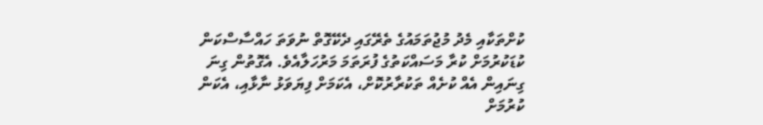ކުށްތަކާއި މެދު މުޖުތަމައުގެ ތެރޭގައި ދެކޭގޮތް ނުވަތަ ހައްސާސްކަން ކުޑަކުރުމަށް ކުރާ މަސައްކަތުގެ ފުރަތަމަ މަރުހަލާއެވެ. އެގޮތުން ގިނަ ގިނައިން އެއް ކުށެއް ތަކުރާރުކޮށް، އެކަމަށް ފިޔަވަޅު ނާޅާއި، އެކަން ކުރުމަށް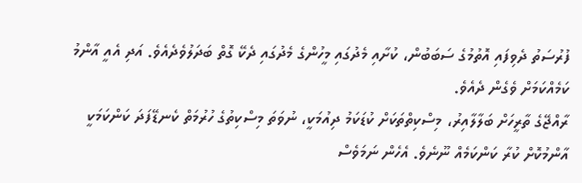ފުރުސަތު ދެވިފައި އޮތުމުގެ ސަބަބުން، ކުށާއި މެދުގައި މީހުންގެ މެދުގައި ދެކޭ ގޮތް ބަދަލުވެދެއެވެ. އަދި އެއީ އާންމު ކަމެއްކަމަށް ވެގެން ދެއެވެ.
ރާއްޖޭގެ ތާރީހަށް ބަލާލާއިރު، މިސްކިތްތަކަށް ކުޑަކަމު ދިއުމަކީ، ނުވަތަ މިސްކިތުގެ ހުރުމަތް ކެނޑޭފަދަ ކަންކަމަކީ އާންމުކޮށް ކުރާ ކަންކަމެއް ނޫނެވެ. އެހެން ނަމަވެސް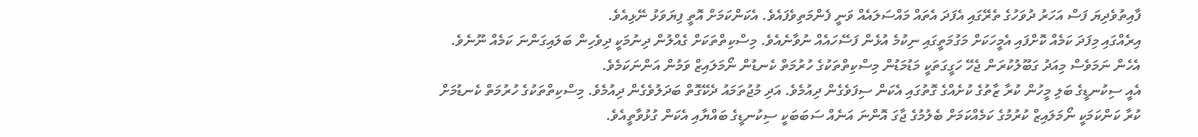ފާއިތުވެދިޔަ ފަސް އަހަރު ދުވަހުގެ ތެރޭގައި އެފަދަ އެތައް މައްސަލައެއް ވަނީ ފެންމަތިވެފައެވެ. އެކަންކަމަށް އޮތީ ފިޔަވަޅު ނޭޅިއެވެ.
އިރެއްގައި މިފަދަ ކަމެއް ކޮށްފައި އެމީހަކަށް މަގުމަތީގައި ނިކުމެ އުޅެން ފަސޭހައެއް ނުވާނެއެވެ. މިސްކިތްތަކަށް ގެއްލުން ދިނުމަކީ ދިވެހިން ބަލައިގަންނަ ކަމެއް ނޫނެވެ. އެހެން ނަމަވެސް މިއަދު ގަބޫލުކުރަން ޖެހޭ ހަގީގަތަކީ މަޑުމަޑުން މިސްކިތްތަކުގެ ހުރުމަތް ކެނޑުން ނޯމަލައިޒް ވަމުން އަންނަކަމެވެ.
އެއީ ސިކުނޑީގެ ބަލި މީހުން ކުރާ ޒާތުގެ ކުށެއްގެ ގޮތުގައި އެކަން ސިފަވެގެން ދިއުމެވެ. އަދި މުޖުތަމައު ދެކޭގޮތް ބަދަލުވެގެން ދިއުމެވެ. މިސްކިތްތަކުގެ ހުރުމަތް ކެނޑުމަށް ކުރާ ކަންކަމަކީ ނޯމަލައިޒް ކުރުމުގެ ކަމެއްކަމަށް ބެލުމުގެ ޖާގަ އޮންނަ އަނެއް ސަބަބަކީ ސިކުނޑީގެ ބައްޔާއި އެކަން ގުޅުވާތީއެވެ.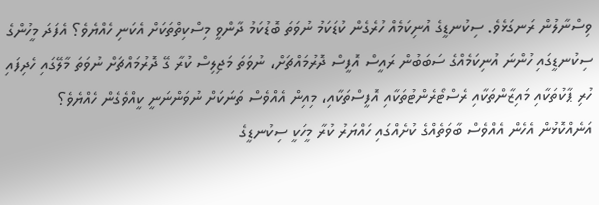ވިސްނާލުން ރަނގަޅެވެ. ސިކުނޑީގެ އުނިކަމެއް ހުރެގެން ކުޑަކަމު ނުވަތަ ބޮޑުކަމު ދާންވީ މިސްކިތްތަކަށް އެކަނި ހެއްޔެވެ؟ އެފަދަ މީހުންގެ ސިކުނޑީގައި ހުންނަ އުނިކަމެއްގެ ސަބަބުން ރައީސް އޮފީސް ދޮރުމައްޗަށް، ނުވަތަ މަޖިލިސް ކުރާ ގޭ ދޮރުމައްޗަށް ނުވަތަ މާލޭގައި ހެދިފައި ހުރި ޕާކުތަކާއި މައިޒާންތަކާއި ރެސްޓޯރެންޓުތަކާއި އޮފީސްތަކާއި، މިއިން އެއްވެސް ތަނަކަށް ނުވަންނަނީ ކީއްވެގެން ހެއްޔެވެ؟
އަނެއްކޮޅުން އެހެން އެއްވެސް ބާވަތެއްގެ ކުށެއްގައި ހައްޔަރު ކުރާ މީހަކީ ސިކުނޑީގެ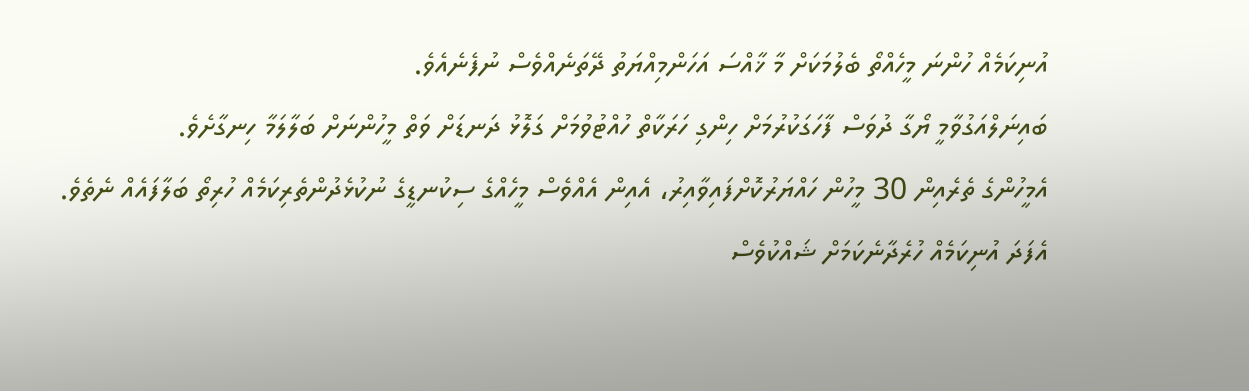އުނިކަމެއް ހުންނަ މީހެއްތޯ ބެލުމަކަށް މާ ޚާއްސަ އަހަންމިއްޔަތު ދޭތަނެއްވެސް ނުފެނެއެވެ.
ބައިނަލްއަގުވާމީ ޔޯގާ ދުވަސް ފާހަގަކުރުމަށް ހިންގި ހަރަކާތް ހުއްޓުވުމަށް ގަލޮޅު ދަނޑަށް ވަތް މީހުންނަށް ބަލާލަމާ ހިނގާށެވެ.
އެމީހުންގެ ތެރެއިން 30 މީހުން ހައްޔަރުކޮށްފައިވާއިރު، އެއިން އެއްވެސް މީހެއްގެ ސިކުނޑީގެ ނުކުޅެދުންތެރިކަމެއް ހުރިތޯ ބަލާފައެއް ނެތެވެ. އެފަދަ އުނިކަމެއް ހުރެދާނެކަމަށް ޝައްކުވެސް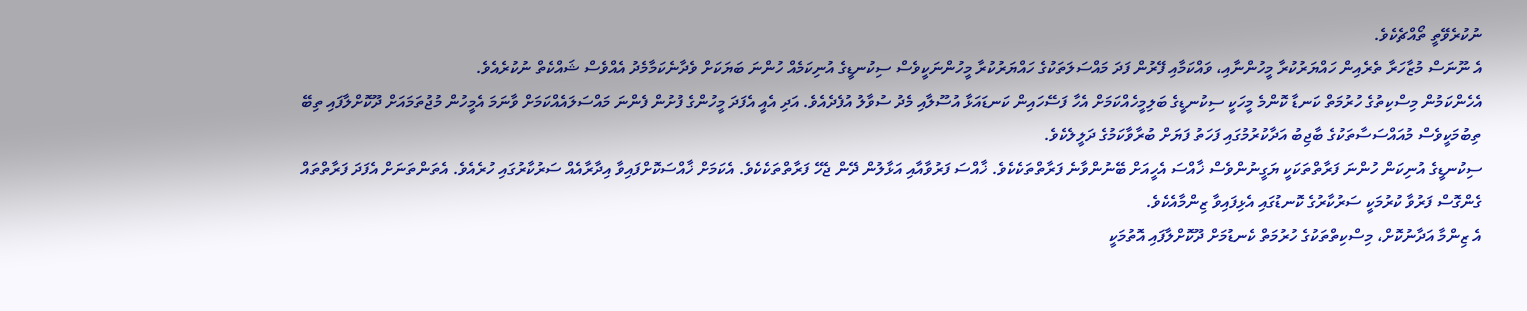ނުކުރެވޭތީ ތޯއްޗެކެވެ.
އެ ނޫނަސް މުޒާހަރާ ތެރެއިން ހައްޔަރުކުރާ މީހުންނާއި، ވައްކަމާއި ފޭރުން ފަދަ މައްސަލަތަކުގެ ހައްޔަރުކުރާ މީހުންނަކީވެސް ސިކުނޑީގެ އުނިކަމެއް ހުންނަ ބަޔަކަށް ވެދާނެކަމާމެދު އެއްވެސް ޝައްކެތް ނުކުރެއެވެ.
އެހެންކަމުން މިސްކިތުގެ ހުރުމަތް ކަނޑާ ކޮންމެ މީހަކީ ސިކުނޑީގެ ބަލިމީހެއްކަމަށް އެހާ ފަސޭހައިން ކަނޑައަޅާ އުސޫލާއި މެދު ސުވާލު އުފެދެއެވެ. އަދި އެއީ އެފަދަ މީހުންގެ ފުށުން ފެންނަ މައްސަލައެއްކަމަށް ވާނަމަ އެމީހުން މުޖުތަމައަށް ދޫކޮށްލާފައި ތިބޭ ތިބުމަކީވެސް މުއައްސަސާތަކުގެ ބާޖިބު އަދާކުރުމުގައި ފަހަތު ފަޔަށް ބުރާވާކަމުގެ ދަލީލެކެވެ.
ސިކުނޑީގެ އުނިކަން ހުންނަ ފަރާތްތަކަކީ ޔަގީނުންވެސް ޚާއްސަ އެހީއަށް ބޭނުންވާނެ ފަރާތްތަކެކެވެ. ޚާއްސަ ފަރުވާއާއި އަޅާލުން ދޭން ޖެހޭ ފަރާތްތަކެކެވެ. އެކަމަށް ޚާއްސަކޮށްފައިވާ އިދާރާއެއް ސަރުކާރުގައި ހުރެއެވެ. އެތަންތަނަށް އެފަދަ ފަރާތްތައް ގެންގޮސް ފަރުވާ ކުރުމަކީ ސަރުކާރުގެ ކޮނޑުގައި އެޅިފައިވާ ޒިންމާއެކެވެ.
އެ ޒިންމާ އަދާނުކޮށް، މިސްކިތްތަކުގެ ހުރުމަތް ކެނޑުމަށް ދޫކޮށްލާފައި އޮތުމަކީ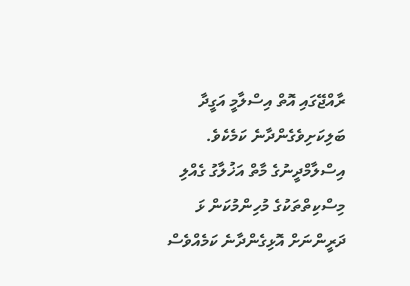ރާއްޖޭގައި އޮތް އިސްލާމީ އަގީދާ ބަލިކަށިވެގެންދާނެ ކަމެކެވެ. އިސްލާމްދީނުގެ މާތް އަޚުލާގު ގެއްލި މިސްކިތްތަކުގެ މުހިންމުކަން ޅަ ދަރީންނަށް އޮޅިގެންދާނެ ކަމެއްވެސް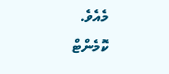މެއެވެ.
ކޮމެންޓް